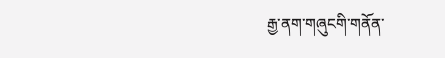རྒྱ་ནག་གཞུངགི་གནོན་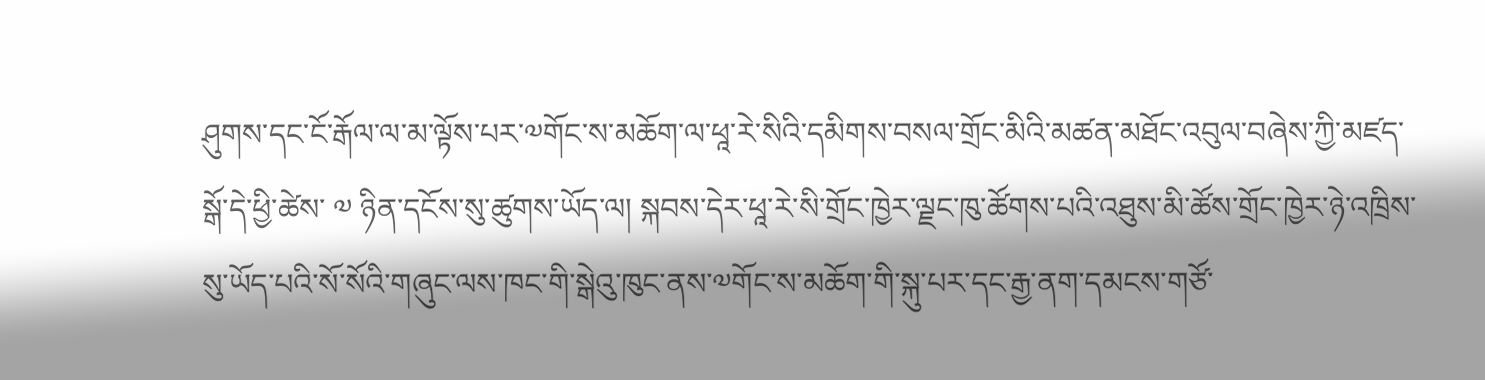ཤུགས་དང་ངོ་རྒོལ་ལ་མ་ལྟོས་པར་༧གོང་ས་མཆོག་ལ་ཕཱ་རེ་སིའི་དམིགས་བསལ་གྲོང་མིའི་མཚན་མཐོང་འབུལ་བཞེས་ཀྱི་མཛད་སྒོ་དེ་ཕྱི་ཚེས་ ༧ ཉིན་དངོས་སུ་ཚུགས་ཡོད་ལ། སྐབས་དེར་ཕཱ་རེ་སི་གྲོང་ཁྱེར་ལྗང་ཁུ་ཚོགས་པའི་འཐུས་མི་ཚོས་གྲོང་ཁྱེར་ཉེ་འཁྲིས་སུ་ཡོད་པའི་སོ་སོའི་གཞུང་ལས་ཁང་གི་སྒེའུ་ཁུང་ནས་༧གོང་ས་མཆོག་གི་སྐུ་པར་དང་རྒྱ་ནག་དམངས་གཙོ་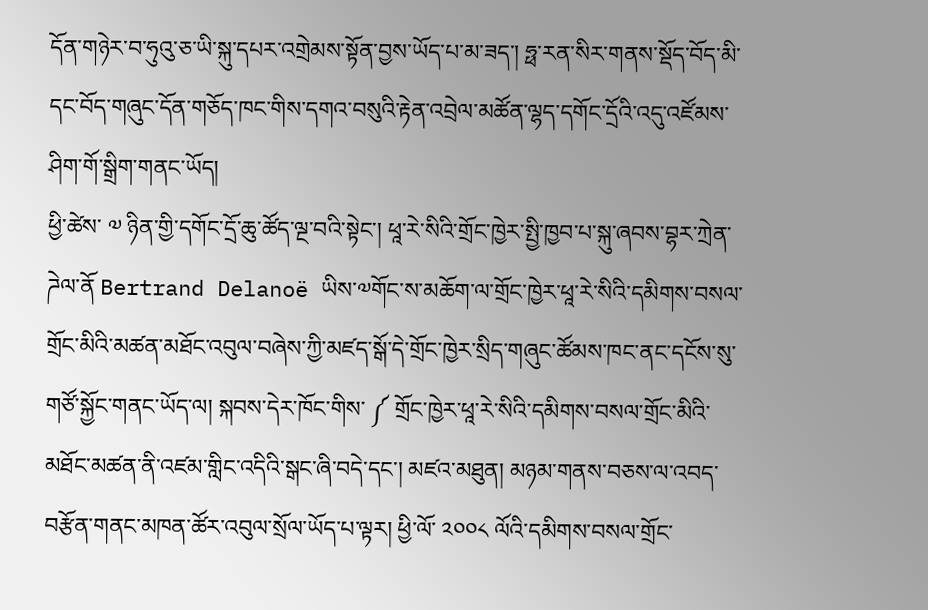དོན་གཉེར་བ་ཧུའུ་ཅ་ཡི་སྐུ་དཔར་འགྲེམས་སྟོན་བྱས་ཡོད་པ་མ་ཟད་། ཧྥ་རན་སིར་གནས་སྡོད་བོད་མི་དང་བོད་གཞུང་དོན་གཅོད་ཁང་གིས་དགའ་བསུའི་རྟེན་འབྲེལ་མཚོན་ལྷད་དགོང་དྲོའི་འདུ་འཛོམས་ཤིག་གོ་སྒྲིག་གནང་ཡོད།
ཕྱི་ཚེས་ ༧ ཉིན་གྱི་དགོང་དྲོ་ཆུ་ཚོད་ལྔ་བའི་སྟེང་། ཕཱ་རེ་སིའི་གྲོང་ཁྱེར་སྤྱི་ཁྱབ་པ་སྐུ་ཞབས་བྷར་ཀྲེན་ཌེལ་ནོ Bertrand Delanoë ཡིས་༧གོང་ས་མཆོག་ལ་གྲོང་ཁྱེར་ཕཱ་རེ་སིའི་དམིགས་བསལ་གྲོང་མིའི་མཚན་མཐོང་འབུལ་བཞེས་ཀྱི་མཛད་སྒོ་དེ་གྲོང་ཁྱེར་སྲིད་གཞུང་ཚོམས་ཁང་ནང་དངོས་སུ་གཙོ་སྐྱོང་གནང་ཡོད་ལ། སྐབས་དེར་ཁོང་གིས་ ༼ གྲོང་ཁྱེར་ཕཱ་རེ་སིའི་དམིགས་བསལ་གྲོང་མིའི་མཐོང་མཚན་ནི་འཛམ་གླིང་འདིའི་སྒང་ཞི་བདེ་དང་། མཛའ་མཐུན། མཉམ་གནས་བཅས་ལ་འབད་བརྩོན་གནང་མཁན་ཚོར་འབུལ་སྲོལ་ཡོད་པ་ལྟར། ཕྱི་ལོ་ ༢༠༠༨ ལོའི་དམིགས་བསལ་གྲོང་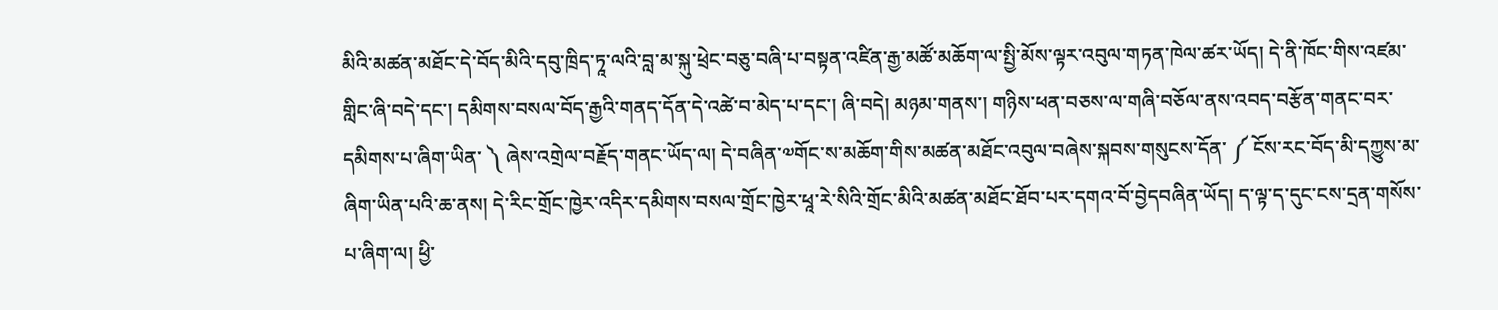མིའི་མཚན་མཐོང་དེ་བོད་མིའི་དབུ་ཁྲིད་ཏཱ་ལའི་བླ་མ་སྐུ་ཕྲེང་བཅུ་བཞི་པ་བསྟན་འཛིན་རྒྱ་མཚོ་མཆོག་ལ་སྤྱི་མོས་ལྟར་འབུལ་གཏན་ཁེལ་ཚར་ཡོད། དེ་ནི་ཁོང་གིས་འཛམ་གླིང་ཞི་བདེ་དང་། དམིགས་བསལ་བོད་རྒྱའི་གནད་དོན་དེ་འཚེ་བ་མེད་པ་དང་། ཞི་བདེ། མཉམ་གནས་། གཉིས་ཕན་བཅས་ལ་གཞི་བཅོལ་ནས་འབད་བརྩོན་གནང་བར་དམིགས་པ་ཞིག་ཡིན་ ༽ ཞེས་འགྲེལ་བརྗོད་གནང་ཡོད་ལ། དེ་བཞིན་༧གོང་ས་མཆོག་གིས་མཚན་མཐོང་འབུལ་བཞེས་སྐབས་གསུངས་དོན་ ༼ ངོས་རང་བོད་མི་དཀྱུས་མ་ཞིག་ཡིན་པའི་ཆ་ནས། དེ་རིང་གྲོང་ཁྱེར་འདིར་དམིགས་བསལ་གྲོང་ཁྱེར་ཕཱ་རེ་སིའི་གྲོང་མིའི་མཚན་མཐོང་ཐོབ་པར་དགའ་བོ་བྱེདབཞིན་ཡོད། ད་ལྟ་ད་དུང་ངས་དྲན་གསོས་པ་ཞིག་ལ། ཕྱི་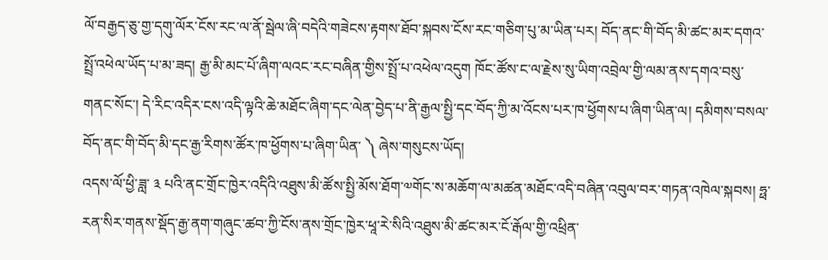ལོ་བརྒྱད་ཅུ་གྱ་དགུ་ལོར་ངོས་རང་ལ་ནོ་སྦེལ་ཞི་བདེའི་གཟེངས་རྟགས་ཐོབ་སྐབས་ངོས་རང་གཅིག་པུ་མ་ཡིན་པར། བོད་ནང་གི་བོད་མི་ཚང་མར་དགའ་སྤྲོ་འཕེལ་ཡོད་པ་མ་ཟད། རྒྱ་མི་མང་པོ་ཞིག་ལའང་རང་བཞིན་གྱིས་སྤྲོ་པ་འཕེལ་འདུག ཁོང་ཚོས་ང་ལ་རྗེས་སུ་ཡིག་འབྲེལ་གྱི་ལམ་ནས་དགའ་བསུ་གནང་སོང་། དེ་རིང་འདིར་ངས་འདི་ལྟའི་ཆེ་མཐོང་ཞིག་དང་ལེན་བྱེད་པ་ནི་རྒྱལ་སྤྱི་དང་བོད་ཀྱི་མ་འོངས་པར་ཁ་ཕྱོགས་པ་ཞིག་ཡིན་ལ། དམིགས་བསལ་བོད་ནང་གི་བོད་མི་དང་རྒྱ་རིགས་ཚོར་ཁ་ཕྱོགས་པ་ཞིག་ཡིན་ ༽ ཞེས་གསུངས་ཡོད།
འདས་ལོ་ཕྱི་ཟླ་ ༣ པའི་ནང་གྲོང་ཁྱེར་འདིའི་འཐུས་མི་ཚོས་སྤྱི་མོས་ཐོག་༧གོང་ས་མཆོག་ལ་མཚན་མཐོང་འདི་བཞིན་འབུལ་བར་གཏན་འཁེལ་སྐབས། ཧྥ་རན་སིར་གནས་སྡོད་རྒྱ་ནག་གཞུང་ཚབ་ཀྱི་ངོས་ནས་གྲོང་ཁྱེར་ཕཱ་རེ་སིའི་འཐུས་མི་ཚང་མར་ངོ་རྒོལ་གྱི་འཕྲིན་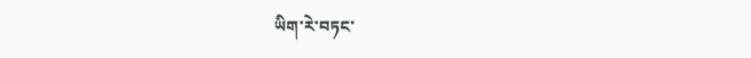ཡིག་རེ་བཏང་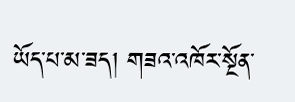ཡོད་པ་མ་ཟད། གཟའ་འཁོར་སྔོན་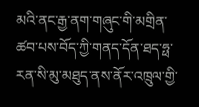མའི་ནང་རྒྱ་ནག་གཞུང་གི་མགྲིན་ཚབ་པས་བོད་ཀྱི་གནད་དོན་ཐད་ཧྥ་རན་སི་མུ་མཐུད་ནས་ནོར་འཁྲུལ་གྱི་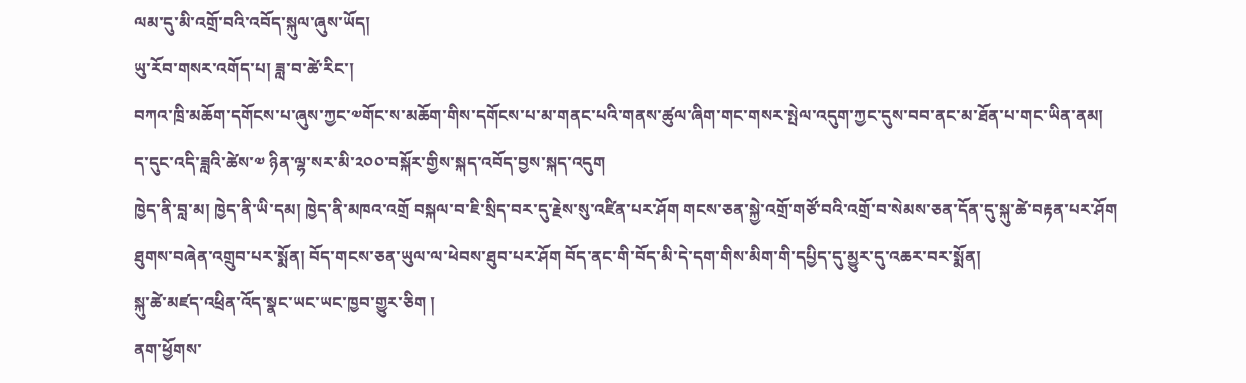ལམ་དུ་མི་འགྲོ་བའི་འབོད་སྐུལ་ཞུས་ཡོད།
ཡུ་རོབ་གསར་འགོད་པ། ཟླ་བ་ཚེ་རིང་།
བཀའ་ཁྲི་མཆོག་དགོངས་པ་ཞུས་ཀྱང་༧གོང་ས་མཆོག་གིས་དགོངས་པ་མ་གནང་པའི་གནས་ཚུལ་ཞིག་གང་གསར་སྤེལ་འདུག་ཀྱང་དུས་བབ་ནང་མ་ཐོན་པ་གང་ཡིན་ནམ།
ད་དུང་འདི་ཟླའི་ཚེས་༧ ཉིན་ལྷ་སར་མི་༢༠༠་བསྐོར་གྱིས་སྐད་འབོད་བྱས་སྐད་འདུག
ཁྱེད་ནི་བླ་མ། ཁྱེད་ནི་ཡི་དམ། ཁྱེད་ནི་མཁའ་འགྲོ བསྐལ་བ་ཇི་སྲིད་བར་དུ་རྗེས་སུ་འཛིན་པར་ཤོག གངས་ཅན་སྐྱེ་འགྲོ་གཙོ་བའི་འགྲོ་བ་སེམས་ཅན་དོན་དུ་སྐུ་ཚེ་བརྟན་པར་ཤོག ཐུགས་བཞེན་འགྲུབ་པར་སྨོན། བོད་གངས་ཅན་ཡུལ་ལ་ཕེབས་ཐུབ་པར་ཤོག བོད་ནང་གི་བོད་མི་དེ་དག་གིས་མིག་གི་དཔྱིད་དུ་མྱུར་དུ་འཆར་བར་སྨོན།
སྐུ་ཚེ་མཛད་འཕྲིན་འོད་སྣང་ཡང་ཡང་ཁྱབ་གྱུར་ཅིག །
ནག་ཕྱོགས་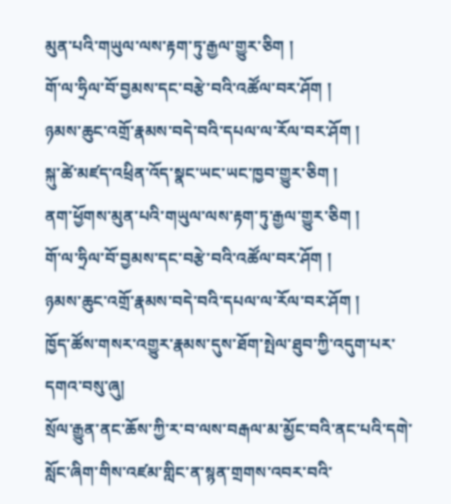མུན་པའི་གཡུལ་ལས་རྟག་ཏུ་རྒྱལ་གྱུར་ཅིག །
གོ་ལ་ཧྲིལ་བོ་བྱམས་དང་བརྩེ་བའི་འཚོལ་བར་ཤོག །
ཉམས་ཆུང་འགྲོ་རྣམས་བདེ་བའི་དཔལ་ལ་རོལ་བར་ཤོག །
སྐུ་ཚེ་མཛད་འཕྲིན་འོད་སྣང་ཡང་ཡང་ཁྱབ་གྱུར་ཅིག །
ནག་ཕྱོགས་མུན་པའི་གཡུལ་ལས་རྟག་ཏུ་རྒྱལ་གྱུར་ཅིག །
གོ་ལ་ཧྲིལ་བོ་བྱམས་དང་བརྩེ་བའི་འཚོལ་བར་ཤོག །
ཉམས་ཆུང་འགྲོ་རྣམས་བདེ་བའི་དཔལ་ལ་རོལ་བར་ཤོག །
ཁྱོད་ཚོས་གསར་འགྱུར་རྣམས་དུས་ཐོག་སྤེལ་ཐུབ་ཀྱི་འདུག་པར་དགའ་བསུ་ཞུ།
སྲོལ་རྒྱུན་ནང་ཆོས་ཀྱི་ར་བ་ལས་བརྒལ་མ་མྱོང་བའི་ནང་པའི་དགེ་སློང་ཞིག་གིས་འཛམ་གླིང་ན་སྙན་གྲགས་འབར་བའི་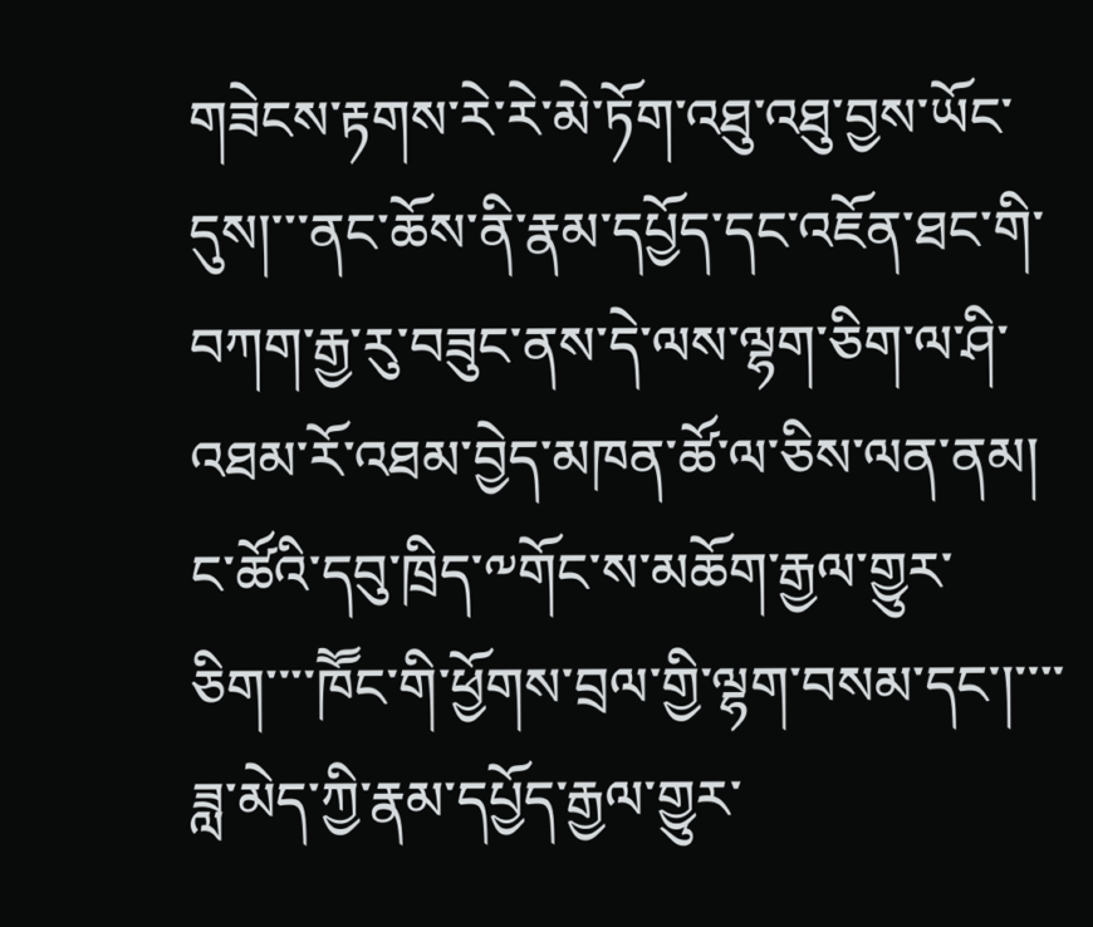གཟེངས་རྟགས་རེ་རེ་མེ་ཏོག་འཐུ་འཐུ་བྱས་ཡོང་དུས།་་་ནང་ཆོས་ནི་རྣམ་དཔྱོད་དང་འཇོན་ཐང་གི་བཀག་རྒྱ་རུ་བཟུང་ནས་དེ་ལས་ལྷག་ཅིག་ལ་ཤི་འཐམ་རོ་འཐམ་བྱེད་མཁན་ཚོ་ལ་ཅིས་ལན་ནམ།
ང་ཚོའི་དབུ་ཁྲིད་༸གོང་ས་མཆོག་རྒྱལ་གྱུར་ཅིག་་་་ཁཽང་གི་ཕྱོགས་བྲལ་གྱི་ལྷག་བསམ་དང་།་་་་ཟླ་མེད་ཀྱི་རྣམ་དཔྱོད་རྒྱལ་གྱུར་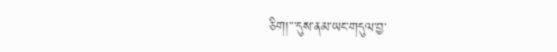ཅིག།་་་དུས་ནམ་ཡང་གདུལ་བྱ་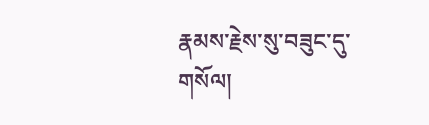རྣམས་རྗེས་སུ་བཟུང་དུ་གསོལ།